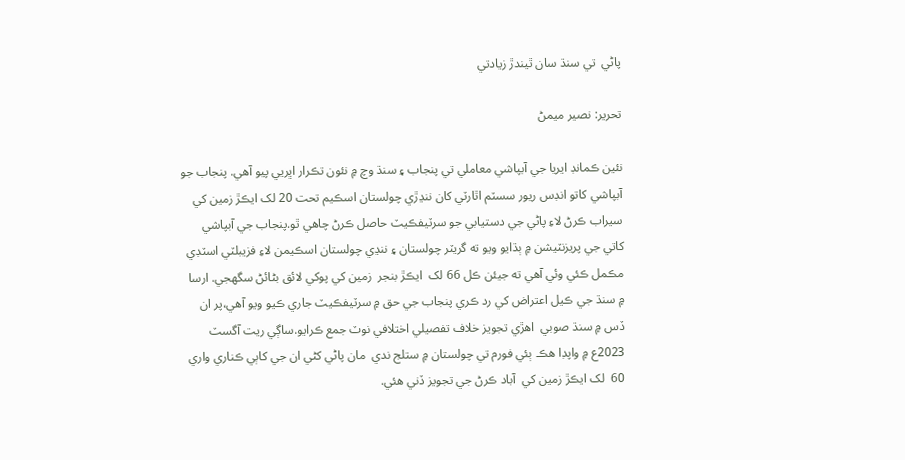پاڻي  تي سنڌ سان ٿيندڙ زيادتي

تحرير: نصير ميمڻ

نئين ڪمانڊ ايريا جي آبپاشي معاملي تي پنجاب ۽ سنڌ وچ ۾ نئون تڪرار اڀريي پيو آھي. پنجاب جو آبپاشي کاتو انڊس ريور سسٽم اٿارٽي کان ننڍڙي چولستان اسڪيم تحت 20 لک ايڪڙ زمين کي سيراب ڪرڻ لاءِ پاڻي جي دستيابي جو سرٽيفڪيٽ حاصل ڪرڻ چاھي ٿو.پنجاب جي آبپاشي کاتي جي پريزنٽيشن ۾ ٻڌايو ويو ته گريٽر چولستان ۽ ننڍي چولستان اسڪيمن لاءِ فزيبلٽي اسٽڊي مڪمل ڪئي وئي آهي ته جيئن ڪل 66 لک  ايڪڙ بنجر  زمين کي پوکي لائق بڻائڻ سگھجي. ارسا ۾ سنڌ جي ڪيل اعتراض کي رد ڪري پنجاب جي حق ۾ سرٽيفڪيٽ جاري ڪيو ويو آھي،پر ان ڏس ۾ سنڌ صوبي  اھڙي تجويز خلاف تفصيلي اختلافي نوٽ جمع ڪرايو.ساڳي ريت آگسٽ 2023ع ۾ واپڊا هڪ ٻئي فورم تي چولستان ۾ ستلج ندي  مان پاڻي کڻي ان جي کاٻي ڪناري واري  60  لک ايڪڙ زمين کي  آباد ڪرڻ جي تجويز ڏني هئي.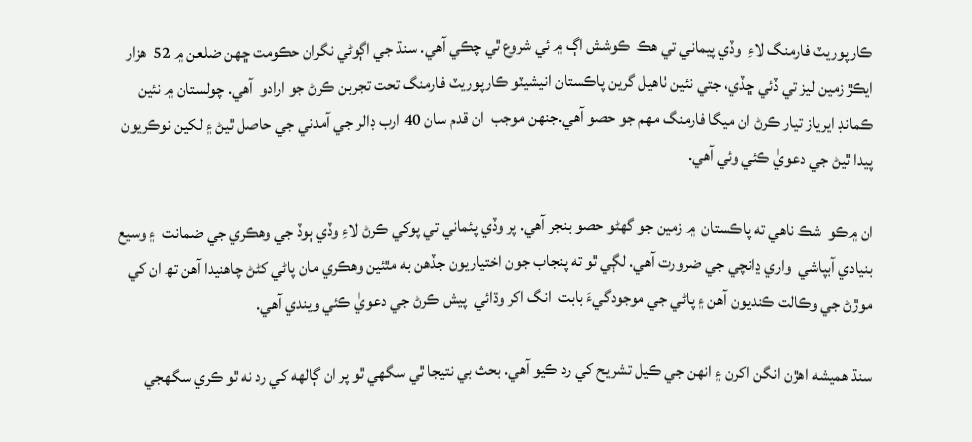ڪارپوريٽ فارمنگ لاءِ  وڏي پيماني تي هڪ  ڪوشش اڳ ۾ ئي شروع ٿي چڪي آهي. سنڌ جي اڳوڻي نگران حڪومت ڇهن ضلعن ۾ 52  ھزار ايڪڙ زمين ليز تي ڏئي ڇڏي، جتي نئين ٺاهيل گرين پاڪستان انيشيٽو ڪارپوريٽ فارمنگ تحت تجربن ڪرڻ جو ارادو  آھي. چولستان ۾ نئين  ڪمانڊ ايرياز تيار ڪرڻ ان ميگا فارمنگ مهم جو حصو آهي.جنھن موجب  ان قدم سان 40 ارب ڊالر جي آمدني جي حاصل ٿيڻ ۽ لکين نوڪريون پيدا ٿيڻ جي دعويٰ ڪئي وئي آهي.

ان ۾ڪو  شڪ ناهي ته پاڪستان  ۾ زمين جو گھڻو حصو بنجر آهي. پر وڏي پئماني تي پوکي ڪرڻ لاءِ وڏي ٻوڏ جي وهڪري جي ضمانت  ۽ وسيع بنيادي آبپاشي  واري ڍانچي جي ضرورت آهي. لڳي ٿو ته پنجاب جون اختياريون جڏهن به مٿئين وھڪري مان پاڻي کڻڻ چاھنيدا آھن تھ ان کي موڙڻ جي وڪالت ڪنديون آھن ۽ پاڻي جي موجودگيءَ بابت  انگ اکر وڌائي  پيش ڪرڻ جي دعويٰ ڪئي ويندي آھي.

سنڌ هميشه اھڙن انگن اکرن ۽ انھن جي ڪيل تشريح کي رد ڪيو آهي. بحث بي نتيجا ٿي سگهي ٿو پر ان ڳالهه کي رد نه ٿو ڪري سگهجي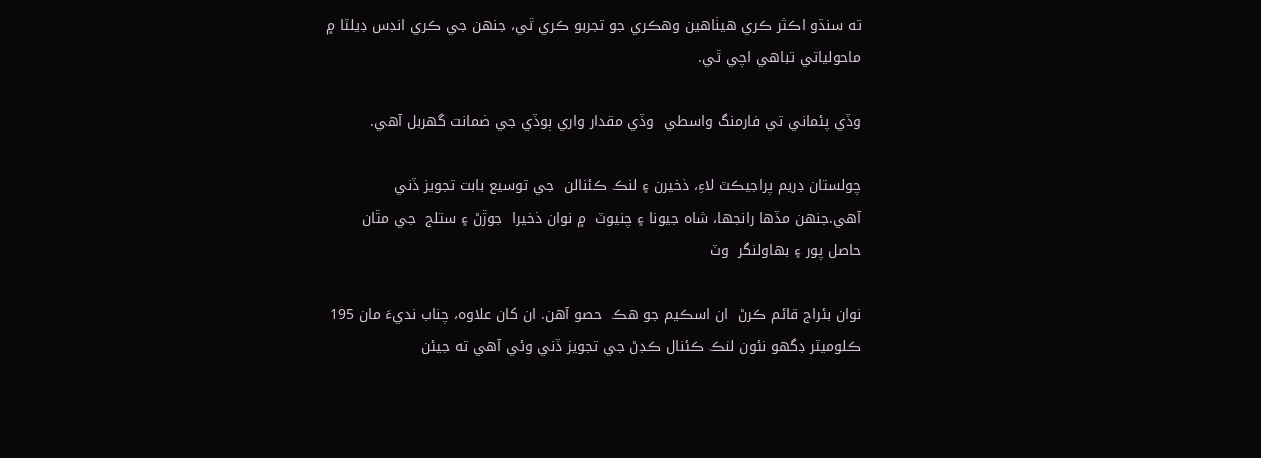ته سنڌو اڪثر ڪري هيٺاهين وهڪري جو تجربو ڪري ٿي، جنهن جي ڪري انڊس ڊيلٽا ۾ ماحولياتي تباهي اچي ٿي.

وڏي پئماني تي فارمنگ واسطي  وڏي مقدار واري ٻوڏي جي ضمانت گھربل آھي.

چولستان ڊريم پراجيڪٽ لاءِ، ذخيرن ۽ لنڪ ڪئنالن  جي توسيع بابت تجويز ڏني آھي.جنھن مڏھا رانجھا، شاه جيونا ۽ چنيوٽ  ۾ نوان ذخيرا  جوڙڻ ۽ ستلج  جي مٿان حاصل پور ۽ بهاولنگر  وٽ

نوان بئراج قائم ڪرڻ  ان اسڪيم جو ھڪ  حصو آهن. ان کان علاوه، چناب نديءَ مان 195 ڪلوميٽر ڊگھو نئون لنڪ ڪئنال ڪڊڻ جي تجويز ڏني وئي آهي ته جيئن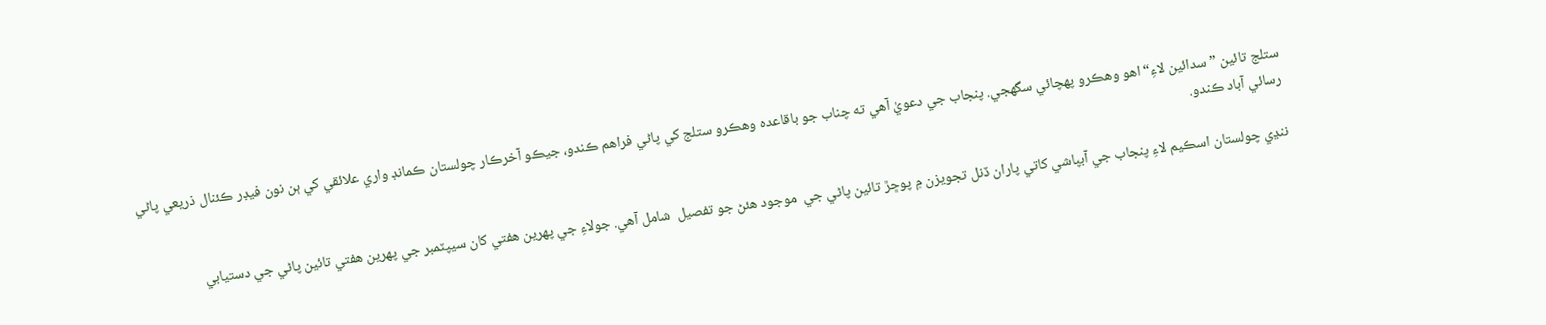ستلج تائين ”سدائين لاءِ“ اھو وھڪرو پھچائي سگھجي. پنجاب جي دعويٰ آهي ته چناب جو باقاعده وهڪرو ستلج کي پاڻي فراهم ڪندو، جيڪو آخرڪار چولستان ڪمانڊ واري علائقي کي ٻن نون فيڊر ڪئنال ذريعي پاڻي رسائي آباد ڪندو.

ننڍي چولستان اسڪيم لاءِ پنجاب جي آبپاشي کاتي پاران ڏنل تجويزن ۾ پوڇڙ تائين پاڻي جي  موجود ھئڻ جو تفصيل  شامل آهي. جولاءِ جي پهرين هفتي کان سيپٽمبر جي پهرين هفتي تائين پاڻي جي دستيابي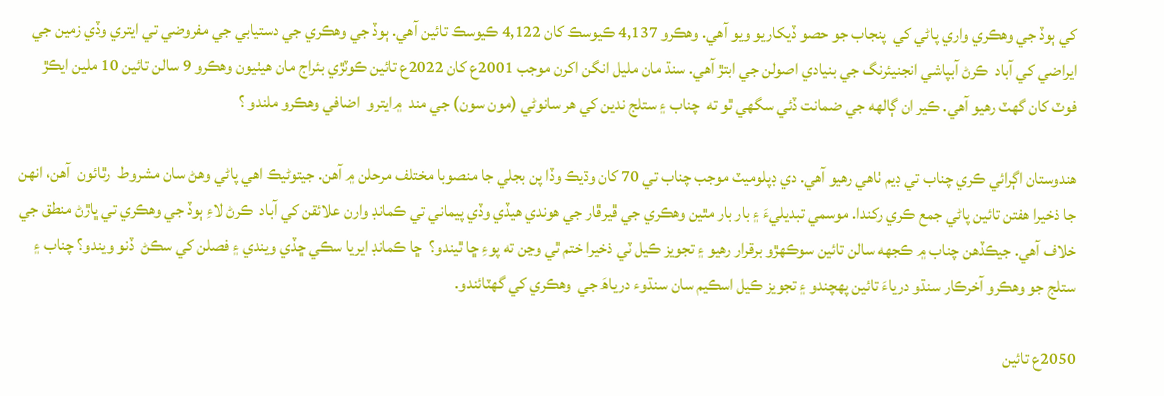کي ٻوڏ جي وهڪري واري پاڻي کي  پنجاب جو حصو ڏيکاريو ويو آهي. وهڪرو 4,137 ڪيوسڪ کان 4,122 ڪيوسڪ تائين آهي. ٻوڏ جي وهڪري جي دستيابي جي مفروضي تي ايتري وڏي زمين جي ايراضي کي آباد  ڪرڻ آبپاشي انجنيئرنگ جي بنيادي اصولن جي ابتڙ آهي. سنڌ مان مليل انگن اکرن موجب 2001ع کان 2022ع تائين ڪوٽڙي بئراج مان هيٺيون وهڪرو 9 سالن تائين 10 ملين ايڪڙ فوٽ کان گھٽ رهيو آھي. ڪير ان ڳالهه جي ضمانت ڏئي سگهي ٿو ته  چناب ۽ ستلج ندين کي هر سانوڻي (مون سون) جي مند  ۾ايترو  اضافي وهڪرو ملندو ؟

ھندوستان اڳرائي ڪري چناب تي ڊيم ٺاهي رهيو آهي. دي ڊپلوميٽ موجب چناب تي 70 کان وڌيڪ وڏا پن بجلي جا منصوبا مختلف مرحلن ۾ آهن. جيتوڻيڪ اهي پاڻي وھڻ سان مشروط  رٿائون  آهن، انهن جا ذخيرا هفتن تائين پاڻي جمع ڪري رکندا. موسمي تبديليءَ ۽ بار بار مٿين وھڪري جي ڦيرڦار جي ھوندي ھيڏي وڏي پيماني تي ڪمانڊ وارن علائقن کي آباد  ڪرڻ لاءِ ٻوڏ جي وهڪري تي ڀاڙڻ منطق جي خلاف آهي. جيڪڏهن چناب ۾ ڪجهه سالن تائين سوڪھڙو برقرار رهيو ۽ تجويز ڪيل ٽي ذخيرا ختم ٿي وڃن ته پوءِ ڇا ٿيندو؟  ڇا ڪمانڊ ايريا سڪي ڇڏي ويندي ۽ فصلن کي سڪڻ  ڏنو ويندو؟ چناب ۽ ستلج جو وهڪرو آخرڪار سنڌو درياءَ تائين پهچندو ۽ تجويز ڪيل اسڪيم سان سنڌوء درياھَ جي  وهڪري کي گهٽائندو.

2050ع تائين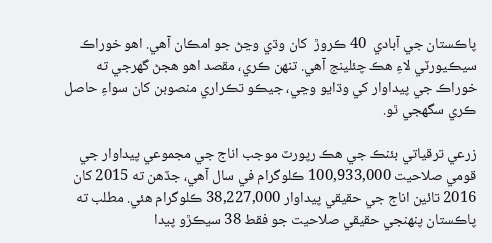پاڪستان جي آبادي  40 ڪروڙ  کان وڌي وڃڻ جو امڪان آهي. اهو خوراڪ  سيڪيورٽي لاءِ هڪ چئلينج آهي. تنهن ڪري، مقصد اهو هجڻ گهرجي ته خوراڪ جي پيداوار کي وڌايو وڃي، جيڪو تڪراري منصوبن کان سواءِ حاصل ڪري سگهجي ٿو.

زرعي ترقياتي بئنڪ جي هڪ رپورٽ موجب اناج جي مجموعي پيداوار جي قومي صلاحيت 100,933,000 ڪلوگرام في سال آهي، جڏهن ته 2015 کان 2016 تائين اناج جي حقيقي پيداوار 38,227,000 ڪلوگرام هئي. مطلب ته پاڪستان پنهنجي حقيقي صلاحيت جو فقط 38 سيڪڙو پيدا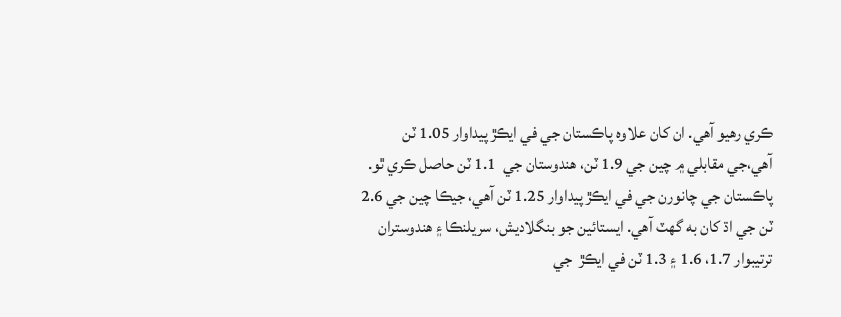ڪري رهيو آهي. ان کان علاوه پاڪستان جي في ايڪڙ پيداوار 1.05 ٽن آھي،جي مقابلي ۾ چين جي 1.9 ٽن، ھندوستان جي  1.1 ٽن حاصل ڪري ٿو. پاڪستان جي چانورن جي في ايڪڙ پيداوار 1.25 ٽن آهي، جيڪا چين جي 2.6 ٽن جي اڌ کان به گهٽ آهي. ايستائين جو بنگلاديش، سريلنڪا ۽ ھندوستران ترتيبوار 1.7، 1.6 ۽ 1.3 ٽن في ايڪڙ  جي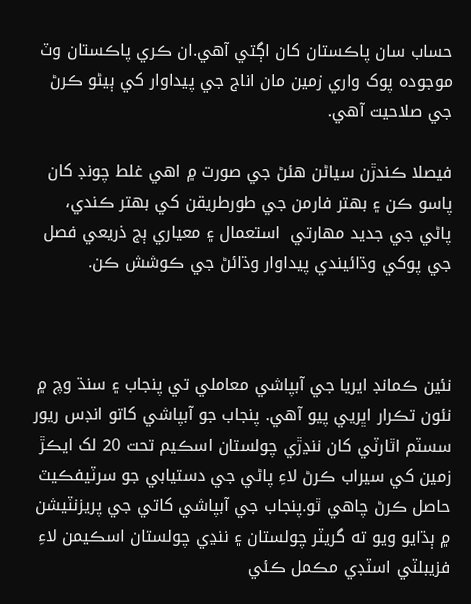حساب سان پاڪستان کان اڳتي آھي.ان ڪري پاڪستان وٽ موجوده پوک واري زمين مان اناج جي پيداوار کي ٻيڻو ڪرڻ جي صلاحيت آهي.

فيصلا ڪندڙن سياڻن ھئڻ جي صورت ۾ اھي غلط چونڊ کان پاسو ڪن ۽ بهتر فارمن جي طورطريقن کي بھتر ڪندي، پاڻي جي جديد مھارتي  استعمال ۽ معياري ٻج ذريعي فصل جي پوکي وڌائيندي پيداوار وڌائڻ جي ڪوشش ڪن.



نئين ڪمانڊ ايريا جي آبپاشي معاملي تي پنجاب ۽ سنڌ وچ ۾ نئون تڪرار اڀريي پيو آھي. پنجاب جو آبپاشي کاتو انڊس ريور سسٽم اٿارٽي کان ننڍڙي چولستان اسڪيم تحت 20 لک ايڪڙ زمين کي سيراب ڪرڻ لاءِ پاڻي جي دستيابي جو سرٽيفڪيٽ حاصل ڪرڻ چاھي ٿو.پنجاب جي آبپاشي کاتي جي پريزنٽيشن ۾ ٻڌايو ويو ته گريٽر چولستان ۽ ننڍي چولستان اسڪيمن لاءِ فزيبلٽي اسٽڊي مڪمل ڪئي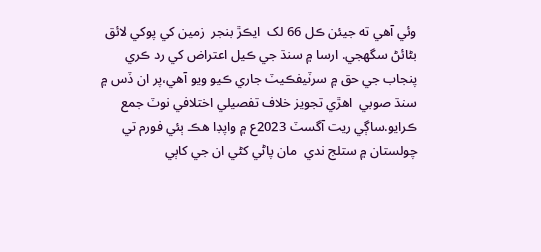وئي آهي ته جيئن ڪل 66 لک  ايڪڙ بنجر  زمين کي پوکي لائق بڻائڻ سگھجي. ارسا ۾ سنڌ جي ڪيل اعتراض کي رد ڪري پنجاب جي حق ۾ سرٽيفڪيٽ جاري ڪيو ويو آھي،پر ان ڏس ۾ سنڌ صوبي  اھڙي تجويز خلاف تفصيلي اختلافي نوٽ جمع ڪرايو.ساڳي ريت آگسٽ 2023ع ۾ واپڊا هڪ ٻئي فورم تي چولستان ۾ ستلج ندي  مان پاڻي کڻي ان جي کاٻي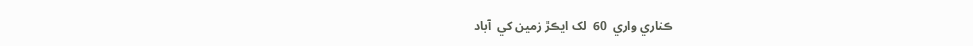ڪناري واري  60  لک ايڪڙ زمين کي  آباد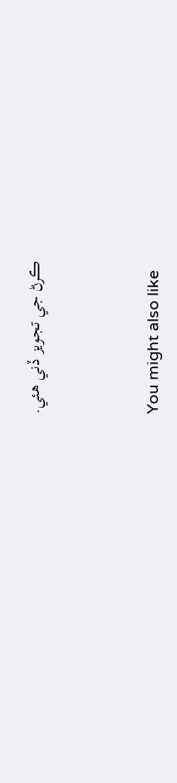ڪرڻ جي تجويز ڏني هئي.



You might also like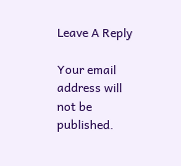Leave A Reply

Your email address will not be published.